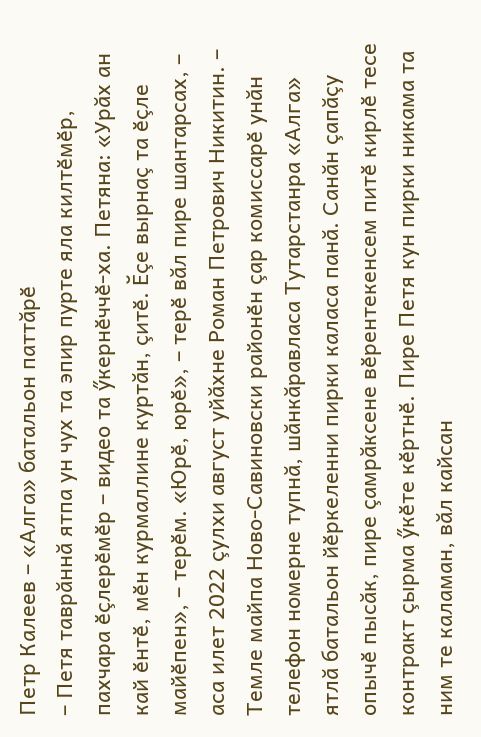Петр Калеев – «Алга» батальон паттăрӗ
– Петя таврăннă ятпа ун чух та эпир пурте яла килтӗмӗр, пахчара ӗçлерӗмӗр – видео та ӳкернӗччӗ-ха. Петяна: «Урăх ан кай ӗнтӗ, мӗн курмаллине куртăн, çитӗ. Ӗçе вырнаç та ӗçле майӗпен», – терӗм. «Юрӗ, юрӗ», – терӗ вăл пире шантарсах, – аса илет 2022 çулхи август уйăхне Роман Петрович Никитин. – Темле майпа Ново-Савиновски районӗн çар комиссарӗ унăн телефон номерне тупнă, шăнкăравласа Тутарстанра «Алга» ятлă батальон йӗркеленни пирки каласа панă. Санăн çапăçу опычӗ пысăк, пире çамрăксене вӗрентекенсем питӗ кирлӗ тесе контракт çырма ӳкӗте кӗртнӗ. Пире Петя кун пирки никама та ним те каламан, вăл кайсан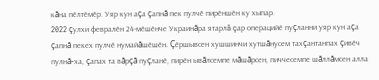кăна пӗлтӗмӗр. Уяр кун аçа çапнă пек пулчӗ пирӗншӗн ку хыпар.
2022 çулхи февралӗн 24-мӗшӗнче Украинăра ятарлă çар операцийӗ пуçланни уяр кун аçа çапнă пекех пулчӗ нумайăшӗшӗн. Çӗршывсен хушшинчи хутшăнусем тахçантанпах çивӗч пулнă-ха, çапах та вăрçă пуçланӗ, пирӗн ывăлсемпе мăшăрсен, пиччесемпе шăллăмсен алла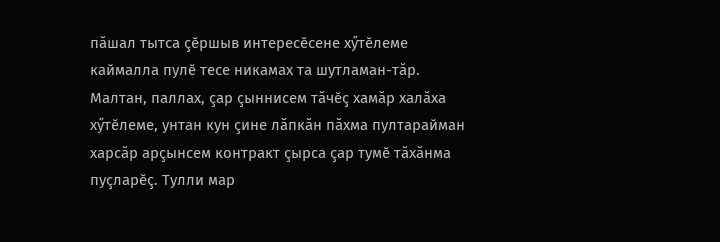пăшал тытса çӗршыв интересӗсене хӳтӗлеме каймалла пулӗ тесе никамах та шутламан-тăр. Малтан, паллах, çар çыннисем тăчӗç хамăр халăха хӳтӗлеме, унтан кун çине лăпкăн пăхма пултарайман харсăр арçынсем контракт çырса çар тумӗ тăхăнма пуçларӗç. Тулли мар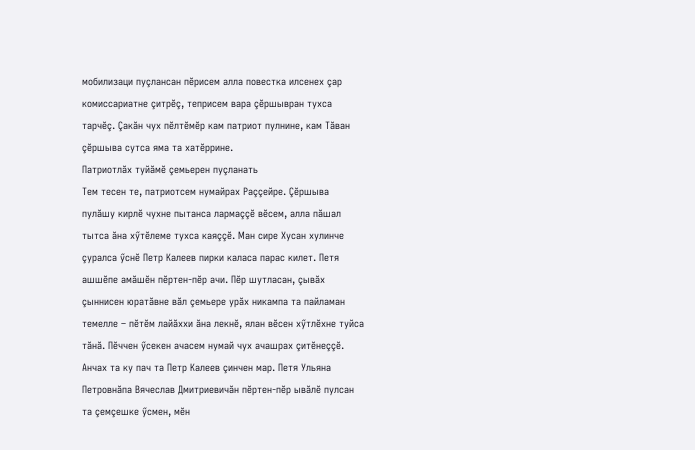мобилизаци пуçлансан пӗрисем алла повестка илсенех çар комиссариатне çитрӗç, теприсем вара çӗршывран тухса тарчӗç. Çакăн чух пӗлтӗмӗр кам патриот пулнине, кам Тăван çӗршыва сутса яма та хатӗррине.
Патриотлăх туйăмӗ çемьерен пуçланать
Тем тесен те, патриотсем нумайрах Раççейре. Çӗршыва пулăшу кирлӗ чухне пытанса лармаççӗ вӗсем, алла пăшал тытса ăна хӳтӗлеме тухса каяççӗ. Ман сире Хусан хулинче çуралса ӳснӗ Петр Калеев пирки каласа парас килет. Петя ашшӗпе амăшӗн пӗртен-пӗр ачи. Пӗр шутласан, çывăх çыннисен юратăвне вăл çемьере урăх никампа та пайламан темелле – пӗтӗм лайăххи ăна лекнӗ, ялан вӗсен хӳтлӗхне туйса тăнă. Пӗччен ӳсекен ачасем нумай чух ачашрах çитӗнеççӗ. Анчах та ку пач та Петр Калеев çинчен мар. Петя Ульяна Петровнăпа Вячеслав Дмитриевичăн пӗртен-пӗр ывăлӗ пулсан та çемçешке ӳсмен, мӗн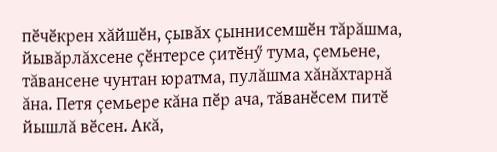пӗчӗкрен хăйшӗн, çывăх çыннисемшӗн тăрăшма, йывăрлăхсене çӗнтерсе çитӗнӳ тума, çемьене, тăвансене чунтан юратма, пулăшма хăнăхтарнă ăна. Петя çемьере кăна пӗр ача, тăванӗсем питӗ йышлă вӗсен. Акă,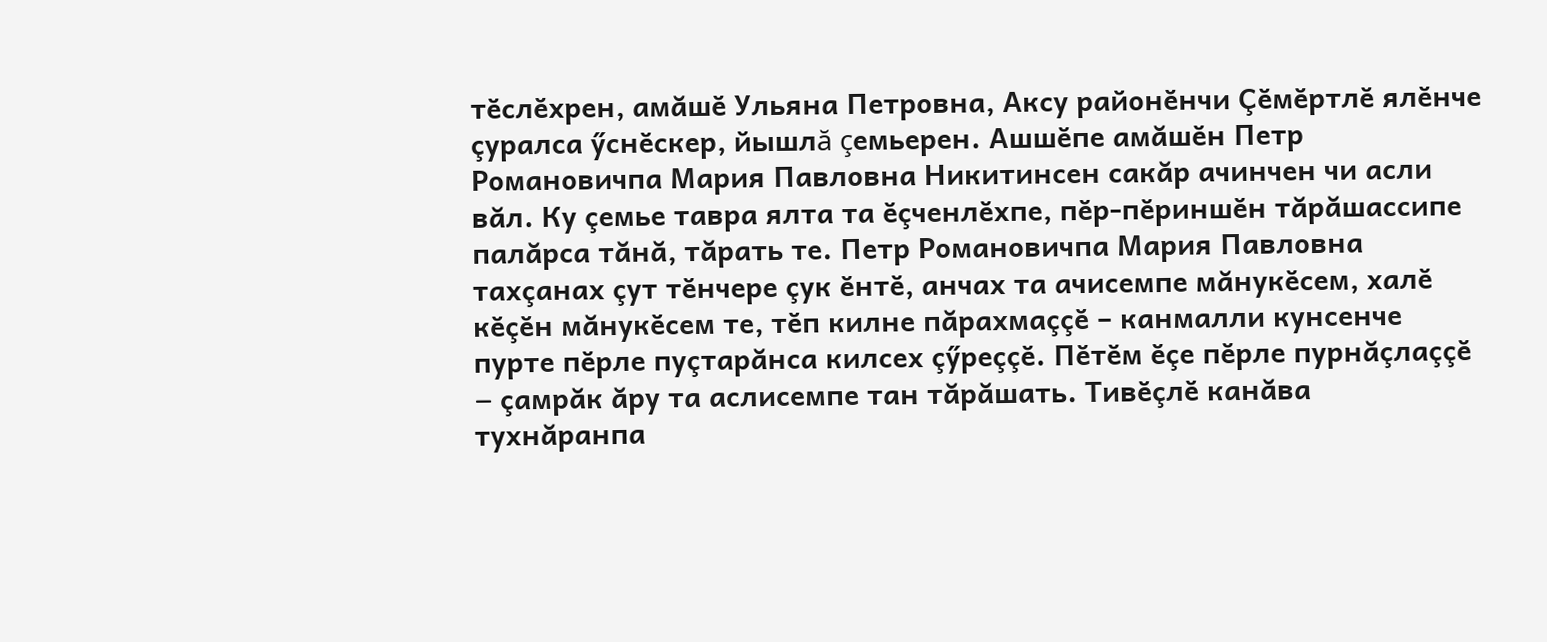тӗслӗхрен, амăшӗ Ульяна Петровна, Аксу районӗнчи Çӗмӗртлӗ ялӗнче çуралса ӳснӗскер, йышлă çемьерен. Ашшӗпе амăшӗн Петр Романовичпа Мария Павловна Никитинсен сакăр ачинчен чи асли вăл. Ку çемье тавра ялта та ӗçченлӗхпе, пӗр-пӗриншӗн тăрăшассипе палăрса тăнă, тăрать те. Петр Романовичпа Мария Павловна тахçанах çут тӗнчере çук ӗнтӗ, анчах та ачисемпе мăнукӗсем, халӗ кӗçӗн мăнукӗсем те, тӗп килне пăрахмаççӗ – канмалли кунсенче пурте пӗрле пуçтарăнса килсех çӳреççӗ. Пӗтӗм ӗçе пӗрле пурнăçлаççӗ – çамрăк ăру та аслисемпе тан тăрăшать. Тивӗçлӗ канăва тухнăранпа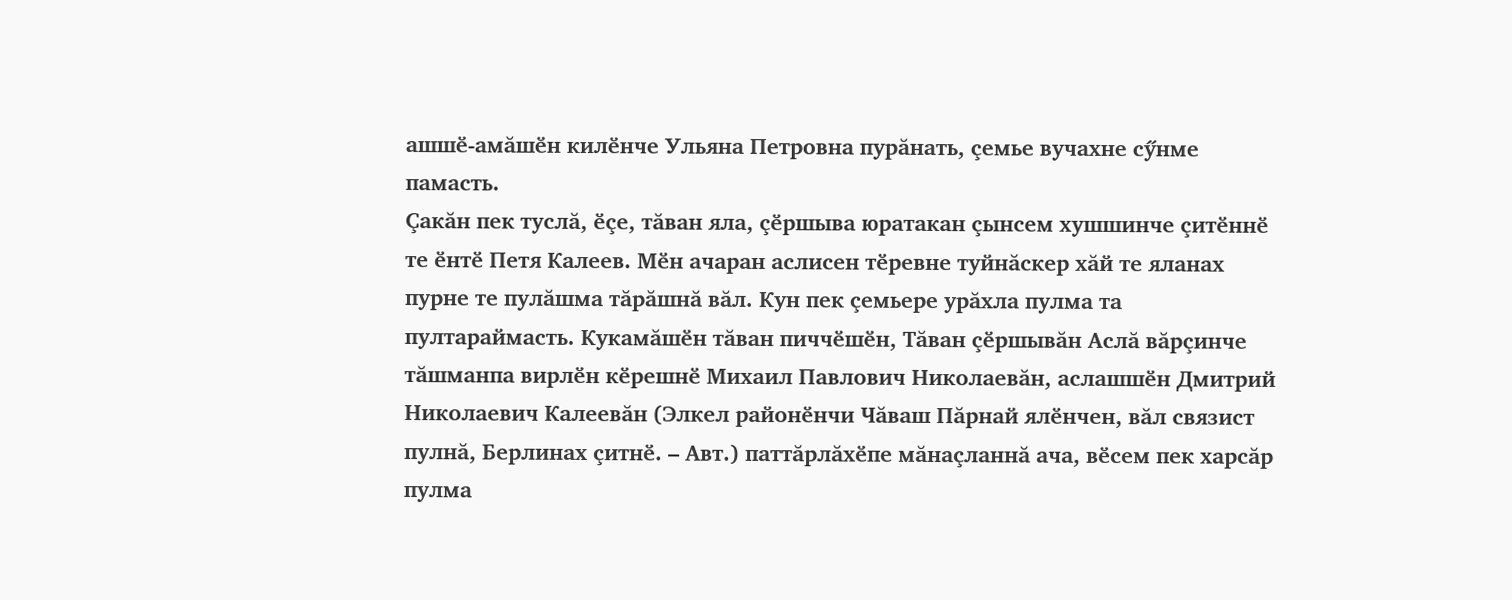ашшӗ-амăшӗн килӗнче Ульяна Петровна пурăнать, çемье вучахне сӳнме памасть.
Çакăн пек туслă, ӗçе, тăван яла, çӗршыва юратакан çынсем хушшинче çитӗннӗ те ӗнтӗ Петя Калеев. Мӗн ачаран аслисен тӗревне туйнăскер хăй те яланах пурне те пулăшма тăрăшнă вăл. Кун пек çемьере урăхла пулма та пултараймасть. Кукамăшӗн тăван пиччӗшӗн, Тăван çӗршывăн Аслă вăрçинче тăшманпа вирлӗн кӗрешнӗ Михаил Павлович Николаевăн, аслашшӗн Дмитрий Николаевич Калеевăн (Элкел районӗнчи Чăваш Пăрнай ялӗнчен, вăл связист пулнă, Берлинах çитнӗ. – Авт.) паттăрлăхӗпе мăнаçланнă ача, вӗсем пек харсăр пулма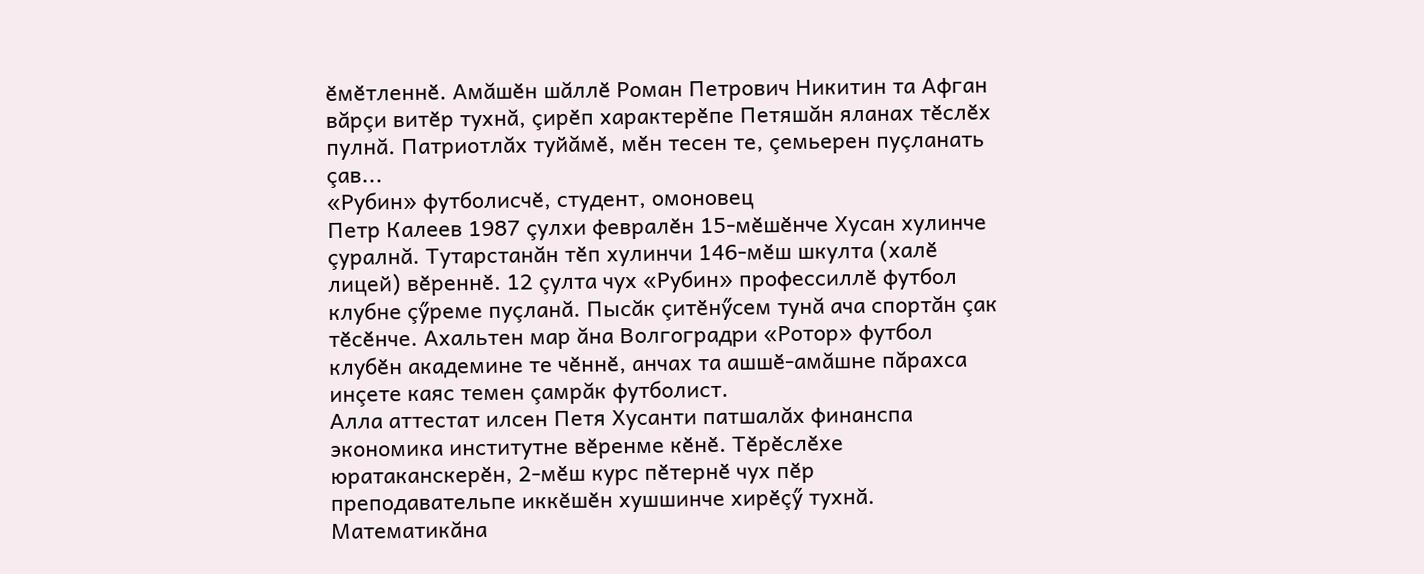ӗмӗтленнӗ. Амăшӗн шăллӗ Роман Петрович Никитин та Афган вăрçи витӗр тухнă, çирӗп характерӗпе Петяшăн яланах тӗслӗх пулнă. Патриотлăх туйăмӗ, мӗн тесен те, çемьерен пуçланать çав...
«Рубин» футболисчӗ, студент, омоновец
Петр Калеев 1987 çулхи февралӗн 15-мӗшӗнче Хусан хулинче çуралнă. Тутарстанăн тӗп хулинчи 146-мӗш шкулта (халӗ лицей) вӗреннӗ. 12 çулта чух «Рубин» профессиллӗ футбол клубне çӳреме пуçланă. Пысăк çитӗнӳсем тунă ача спортăн çак тӗсӗнче. Ахальтен мар ăна Волгоградри «Ротор» футбол клубӗн академине те чӗннӗ, анчах та ашшӗ-амăшне пăрахса инçете каяс темен çамрăк футболист.
Алла аттестат илсен Петя Хусанти патшалăх финанспа экономика институтне вӗренме кӗнӗ. Тӗрӗслӗхе юратаканскерӗн, 2-мӗш курс пӗтернӗ чух пӗр преподавательпе иккӗшӗн хушшинче хирӗçӳ тухнă. Математикăна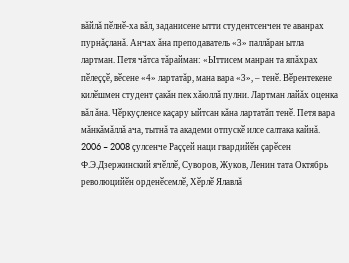вăйлă пӗлнӗ-ха вăл, заданисене ытти студентсенчен те аванрах пурнăçланă. Анчах ăна преподаватель «3» паллăран ытла лартман. Петя чăтса тăрайман: «Ыттисем манран та япăхрах пӗлеççӗ, вӗсене «4» лартатăр, мана вара «3», – тенӗ. Вӗрентекене килӗшмен студент çакăн пек хăюллă пулни. Лартман лайăх оценка вăл ăна. Чӗркуçленсе каçару ыйтсан кăна лартатăп тенӗ. Петя вара мăнкăмăллă ача, тытнă та академи отпускӗ илсе салтака кайнă.
2006 – 2008 çулсенче Раççей наци гвардийӗн çарӗсен Ф.Э.Дзержинский ячӗллӗ, Суворов, Жуков, Ленин тата Октябрь революцийӗн орденӗсемлӗ, Хӗрлӗ Ялавлă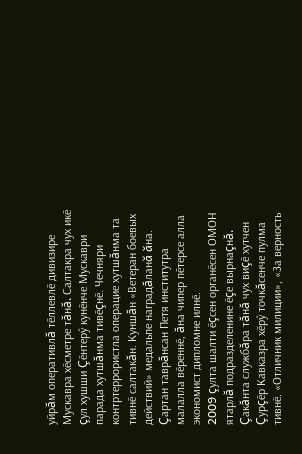уйрăм оперативлă тӗллевлӗ дивизире Мускавра хӗсметре тăнă. Салтакра чух икӗ çул хушши Çӗнтерӳ кунӗнче Мускаври парада хутшăнма тивӗçнӗ. Чечняри контртеррористла операцие хутшăнма та тивнӗ салтакăн. Куншăн «Ветеран боевых действий» медальпе наградăланă ăна.
Çартан таврăнсан Петя институтра малалла вӗреннӗ, ăна чипер пӗтерсе алла экономист дипломне илнӗ.
2009 çулта шалти ӗçсен органӗсен ОМОН ятарлă подразделенине ӗçе вырнаçнă. Çакăнта службăра тăнă чух виçӗ хутчен Çурçӗр Кавказра хӗрӳ точкăсенче пулма тивнӗ. «Отличник милиции», «За верность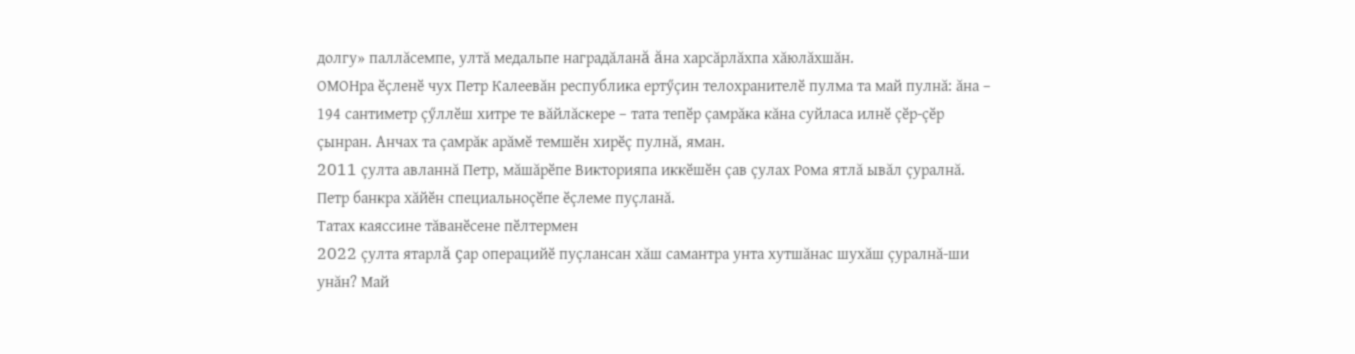долгу» паллăсемпе, ултă медальпе наградăланă ăна харсăрлăхпа хăюлăхшăн.
ОМОНра ӗçленӗ чух Петр Калеевăн республика ертӳçин телохранителӗ пулма та май пулнă: ăна – 194 сантиметр çӳллӗш хитре те вăйлăскере – тата тепӗр çамрăка кăна суйласа илнӗ çӗр-çӗр çынран. Анчах та çамрăк арăмӗ темшӗн хирӗç пулнă, яман.
2011 çулта авланнă Петр, мăшăрӗпе Викторияпа иккӗшӗн çав çулах Рома ятлă ывăл çуралнă. Петр банкра хăйӗн специальноçӗпе ӗçлеме пуçланă.
Татах каяссине тăванӗсене пӗлтермен
2022 çулта ятарлă çар операцийӗ пуçлансан хăш самантра унта хутшăнас шухăш çуралнă-ши унăн? Май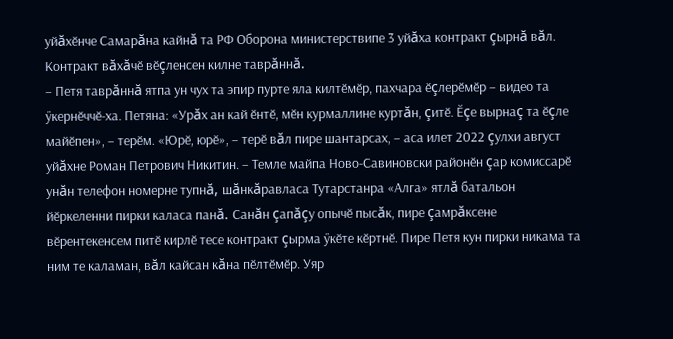уйăхӗнче Самарăна кайнă та РФ Оборона министерствипе 3 уйăха контракт çырнă вăл. Контракт вăхăчӗ вӗçленсен килне таврăннă.
– Петя таврăннă ятпа ун чух та эпир пурте яла килтӗмӗр, пахчара ӗçлерӗмӗр – видео та ӳкернӗччӗ-ха. Петяна: «Урăх ан кай ӗнтӗ, мӗн курмаллине куртăн, çитӗ. Ӗçе вырнаç та ӗçле майӗпен», – терӗм. «Юрӗ, юрӗ», – терӗ вăл пире шантарсах, – аса илет 2022 çулхи август уйăхне Роман Петрович Никитин. – Темле майпа Ново-Савиновски районӗн çар комиссарӗ унăн телефон номерне тупнă, шăнкăравласа Тутарстанра «Алга» ятлă батальон йӗркеленни пирки каласа панă. Санăн çапăçу опычӗ пысăк, пире çамрăксене вӗрентекенсем питӗ кирлӗ тесе контракт çырма ӳкӗте кӗртнӗ. Пире Петя кун пирки никама та ним те каламан, вăл кайсан кăна пӗлтӗмӗр. Уяр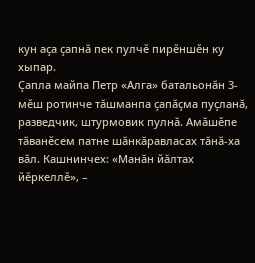кун аçа çапнă пек пулчӗ пирӗншӗн ку хыпар.
Çапла майпа Петр «Алга» батальонăн 3-мӗш ротинче тăшманпа çапăçма пуçланă, разведчик, штурмовик пулнă. Амăшӗпе тăванӗсем патне шăнкăравласах тăнă-ха вăл. Кашнинчех: «Манăн йăлтах йӗркеллӗ», –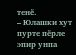тенӗ.
– Юлашки хут пурте пӗрле эпир унпа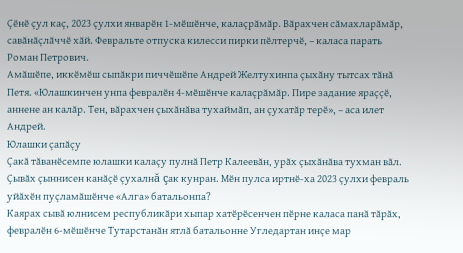Çӗнӗ çул каç, 2023 çулхи январӗн 1-мӗшӗнче, калаçрăмăр. Вăрахчен сăмахларăмăр, савăнăçлăччӗ хăй. Февральте отпуска килесси пирки пӗлтерчӗ, – каласа парать Роман Петрович.
Амăшӗпе, иккӗмӗш сыпăкри пиччӗшӗпе Андрей Желтухинпа çыхăну тытсах тăнă Петя. «Юлашкинчен унпа февралӗн 4-мӗшӗнче калаçрăмăр. Пире задание яраççӗ, аннене ан калăр. Тен, вăрахчен çыхăнăва тухаймăп, ан çухатăр терӗ», – аса илет Андрей.
Юлашки çапăçу
Çакă тăванӗсемпе юлашки калаçу пулнă Петр Калеевăн, урăх çыхăнăва тухман вăл. Çывăх çыннисен канăçӗ çухалнă çак кунран. Мӗн пулса иртнӗ-ха 2023 çулхи февраль уйăхӗн пуçламăшӗнче «Алга» батальонпа?
Каярах сывă юлнисем республикăри хыпар хатӗрӗсенчен пӗрне каласа панă тăрăх, февралӗн 6-мӗшӗнче Тутарстанăн ятлă батальонне Угледартан инçе мар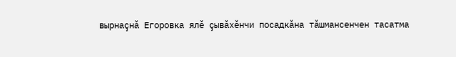вырнаçнă Егоровка ялӗ çывăхӗнчи посадкăна тăшмансенчен тасатма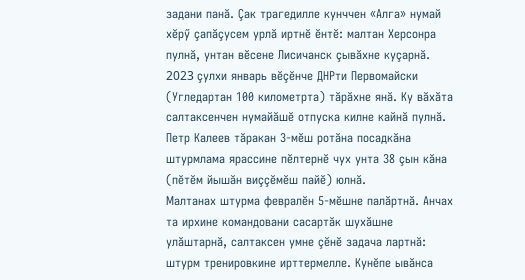задани панă. Çак трагедилле кунччен «Алга» нумай хӗрӳ çапăçусем урлă иртнӗ ӗнтӗ: малтан Херсонра пулнă, унтан вӗсене Лисичанск çывăхне куçарнă. 2023 çулхи январь вӗçӗнче ДНРти Первомайски (Угледартан 100 километрта) тăрăхне янă. Ку вăхăта салтаксенчен нумайăшӗ отпуска килне кайнă пулнă. Петр Калеев тăракан 3-мӗш ротăна посадкăна штурмлама ярассине пӗлтернӗ чух унта 38 çын кăна (пӗтӗм йышăн виççӗмӗш пайӗ) юлнă.
Малтанах штурма февралӗн 5-мӗшне палăртнă. Анчах та ирхине командовани сасартăк шухăшне улăштарнă, салтаксен умне çӗнӗ задача лартнă: штурм тренировкине ирттермелле. Кунӗпе ывăнса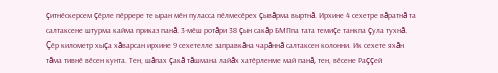çитнӗскерсем çӗрле пӗррере те ыран мӗн пуласса пӗлмесӗрех çывăрма выртнă. Ирхине 4 сехетре вăратнă та салтаксене штурма кайма приказ панă. 3-мӗш ротăри 38 çын сакăр БМПпа тата темиçе танкпа çула тухнă. Çӗр километр хыçа хăварсан ирхине 9 сехетелле заправкăна чарăннă салтаксен колонни. Ик сехете яхăн тăма тивнӗ вӗсен кунта. Тен, шăпах çакă тăшмана лайăх хатӗрленме май панă, тен, вӗсене Раççей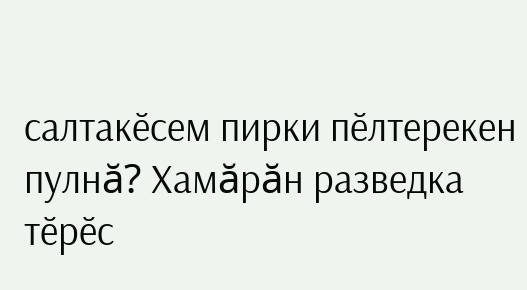салтакӗсем пирки пӗлтерекен пулнă? Хамăрăн разведка тӗрӗс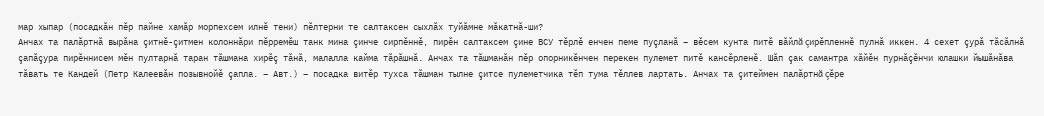мар хыпар (посадкăн пӗр пайне хамăр морпехсем илнӗ тени) пӗлтерни те салтаксен сыхлăх туйăмне мăкатнă-ши?
Анчах та палăртнă вырăна çитнӗ-çитмен колоннăри пӗрремӗш танк мина çинче сирпӗннӗ, пирӗн салтаксем çине ВСУ тӗрлӗ енчен пеме пуçланă – вӗсем кунта питӗ вăйлă çирӗпленнӗ пулнă иккен. 4 сехет çурă тăсăлнă çапăçура пирӗннисем мӗн пултарнă таран тăшмана хирӗç тăнă, малалла кайма тăрăшнă. Анчах та тăшманăн пӗр опорникӗнчен перекен пулемет питӗ кансӗрленӗ. Шăп çак самантра хăйӗн пурнăçӗнчи юлашки йышăнăва тăвать те Кандей (Петр Калеевăн позывнойӗ çапла. – Авт.) – посадка витӗр тухса тăшман тылне çитсе пулеметчика тӗп тума тӗллев лартать. Анчах та çитеймен палăртнă çӗре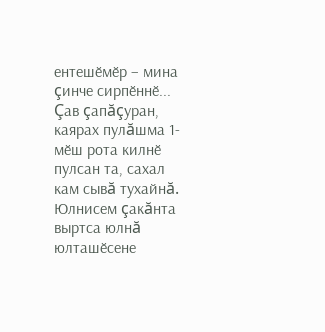ентешӗмӗр – мина çинче сирпӗннӗ...
Çав çапăçуран, каярах пулăшма 1-мӗш рота килнӗ пулсан та, сахал кам сывă тухайнă. Юлнисем çакăнта выртса юлнă юлташӗсене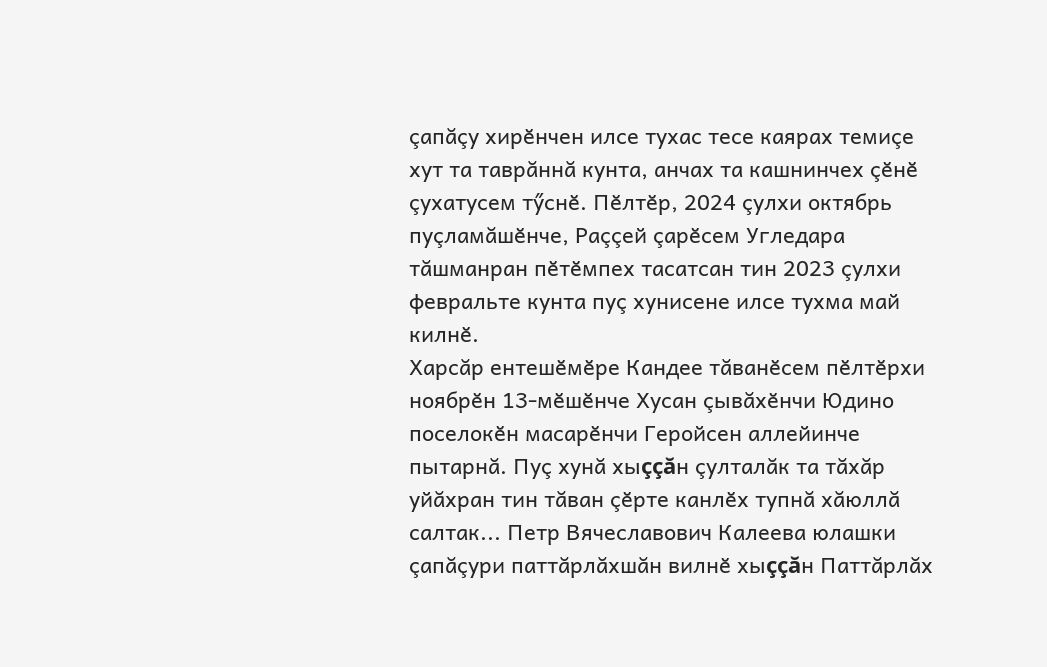çапăçу хирӗнчен илсе тухас тесе каярах темиçе хут та таврăннă кунта, анчах та кашнинчех çӗнӗ çухатусем тӳснӗ. Пӗлтӗр, 2024 çулхи октябрь пуçламăшӗнче, Раççей çарӗсем Угледара тăшманран пӗтӗмпех тасатсан тин 2023 çулхи февральте кунта пуç хунисене илсе тухма май килнӗ.
Харсăр ентешӗмӗре Кандее тăванӗсем пӗлтӗрхи ноябрӗн 13-мӗшӗнче Хусан çывăхӗнчи Юдино поселокӗн масарӗнчи Геройсен аллейинче пытарнă. Пуç хунă хыççăн çулталăк та тăхăр уйăхран тин тăван çӗрте канлӗх тупнă хăюллă салтак... Петр Вячеславович Калеева юлашки çапăçури паттăрлăхшăн вилнӗ хыççăн Паттăрлăх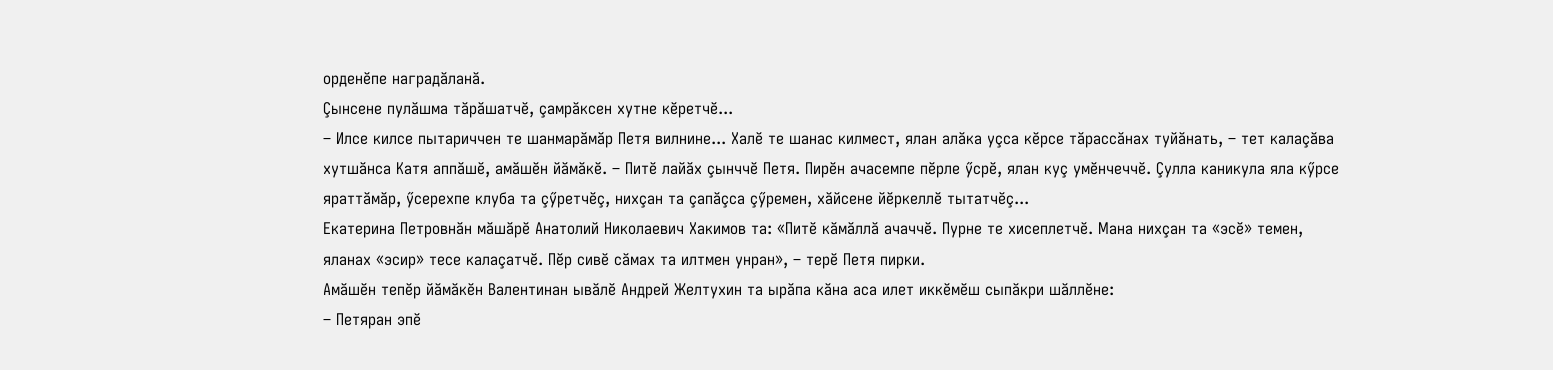орденӗпе наградăланă.
Çынсене пулăшма тăрăшатчӗ, çамрăксен хутне кӗретчӗ...
– Илсе килсе пытариччен те шанмарăмăр Петя вилнине... Халӗ те шанас килмест, ялан алăка уçса кӗрсе тăрассăнах туйăнать, – тет калаçăва хутшăнса Катя аппăшӗ, амăшӗн йăмăкӗ. – Питӗ лайăх çынччӗ Петя. Пирӗн ачасемпе пӗрле ӳсрӗ, ялан куç умӗнчеччӗ. Çулла каникула яла кӳрсе яраттăмăр, ӳсерехпе клуба та çӳретчӗç, нихçан та çапăçса çӳремен, хăйсене йӗркеллӗ тытатчӗç...
Екатерина Петровнăн мăшăрӗ Анатолий Николаевич Хакимов та: «Питӗ кăмăллă ачаччӗ. Пурне те хисеплетчӗ. Мана нихçан та «эсӗ» темен, яланах «эсир» тесе калаçатчӗ. Пӗр сивӗ сăмах та илтмен унран», – терӗ Петя пирки.
Амăшӗн тепӗр йăмăкӗн Валентинан ывăлӗ Андрей Желтухин та ырăпа кăна аса илет иккӗмӗш сыпăкри шăллӗне:
– Петяран эпӗ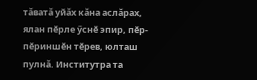тăватă уйăх кăна аслăрах, ялан пӗрле ӳснӗ эпир, пӗр-пӗриншӗн тӗрев, юлташ пулнă. Институтра та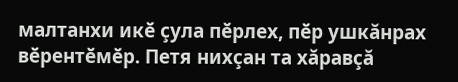малтанхи икӗ çула пӗрлех, пӗр ушкăнрах вӗрентӗмӗр. Петя нихçан та хăравçă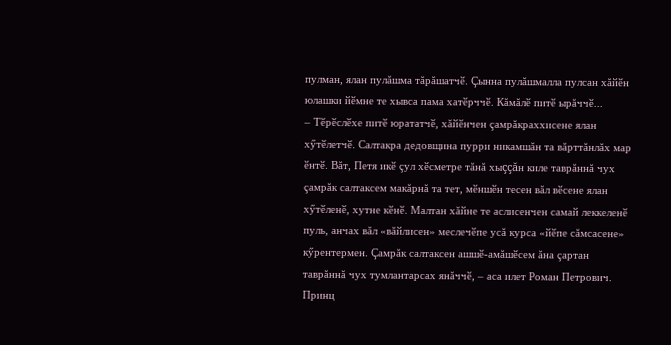пулман, ялан пулăшма тăрăшатчӗ. Çынна пулăшмалла пулсан хăйӗн юлашки йӗмне те хывса пама хатӗрччӗ. Кăмăлӗ питӗ ырăччӗ...
– Тӗрӗслӗхе питӗ юрататчӗ, хăйӗнчен çамрăкраххисене ялан хӳтӗлетчӗ. Салтакра дедовщина пурри никамшăн та вăрттăнлăх мар ӗнтӗ. Вăт, Петя икӗ çул хӗсметре тăнă хыççăн киле таврăннă чух çамрăк салтаксем макăрнă та тет, мӗншӗн тесен вăл вӗсене ялан хӳтӗленӗ, хутне кӗнӗ. Малтан хăйне те аслисенчен самай леккеленӗ пуль, анчах вăл «вăйлисен» меслечӗпе усă курса «йӗпе сăмсасене» кӳрентермен. Çамрăк салтаксен ашшӗ-амăшӗсем ăна çартан таврăннă чух тумлантарсах янăччӗ, – аса илет Роман Петрович.
Принц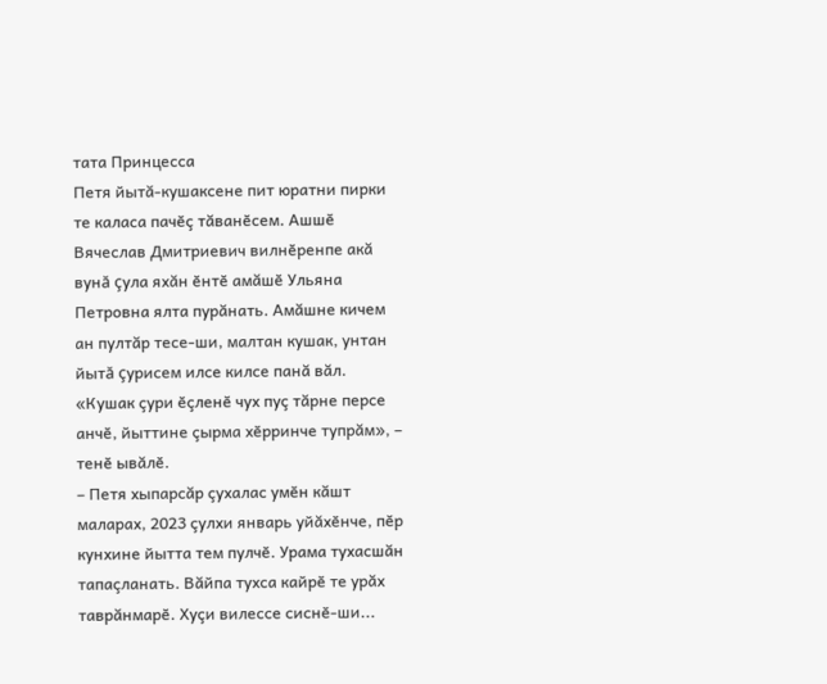тата Принцесса
Петя йытă-кушаксене пит юратни пирки те каласа пачӗç тăванӗсем. Ашшӗ Вячеслав Дмитриевич вилнӗренпе акă вунă çула яхăн ӗнтӗ амăшӗ Ульяна Петровна ялта пурăнать. Амăшне кичем ан пултăр тесе-ши, малтан кушак, унтан йытă çурисем илсе килсе панă вăл. «Кушак çури ӗçленӗ чух пуç тăрне персе анчӗ, йыттине çырма хӗрринче тупрăм», – тенӗ ывăлӗ.
– Петя хыпарсăр çухалас умӗн кăшт маларах, 2023 çулхи январь уйăхӗнче, пӗр кунхине йытта тем пулчӗ. Урама тухасшăн тапаçланать. Вăйпа тухса кайрӗ те урăх таврăнмарӗ. Хуçи вилессе сиснӗ-ши...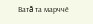Ватă та марччӗ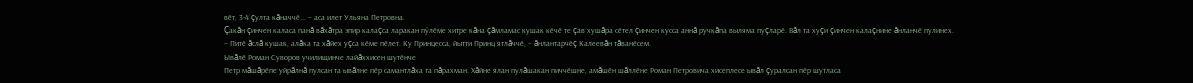вӗт, 3-4 çулта кăначчӗ... – аса илет Ульяна Петровна.
Çакăн çинчен каласа панă вăхăтра эпир калаçса ларакан пӳлӗме хитре кăна çăмламас кушак кӗчӗ те çав хушăра сӗтел çинчен кусса аннă ручкăпа выляма пуçларӗ. Вăл та хуçи çинчен калаçнине ăнланчӗ пулинех.
– Питӗ ăслă кушак, алăка та хăйех уçса кӗме пӗлет. Ку Принцесса, йытти Принц ятлăччӗ, – ăнлантарчӗç Калеевăн тăванӗсем.
Ывăлӗ Роман Суворов училищинче лайăххисен шутӗнче
Петр мăшăрӗпе уйрăлнă пулсан та ывăлне пӗр самантлăха та пăрахман. Хăйне ялан пулăшакан пиччӗшне, амăшӗн шăллӗне Роман Петровича хисеплесе ывăл çуралсан пӗр шутласа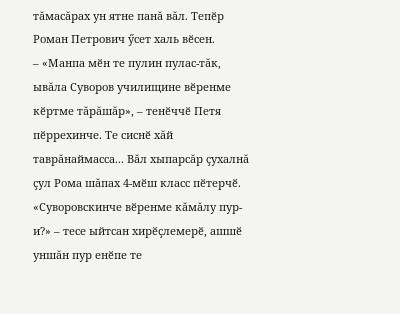тăмасăрах ун ятне панă вăл. Тепӗр Роман Петрович ӳсет халь вӗсен.
– «Манпа мӗн те пулин пулас-тăк, ывăла Суворов училищине вӗренме кӗртме тăрăшăр», – тенӗччӗ Петя пӗррехинче. Те сиснӗ хăй таврăнаймасса... Вăл хыпарсăр çухалнă çул Рома шăпах 4-мӗш класс пӗтерчӗ. «Суворовскинче вӗренме кăмăлу пур-и?» – тесе ыйтсан хирӗçлемерӗ, ашшӗ уншăн пур енӗпе те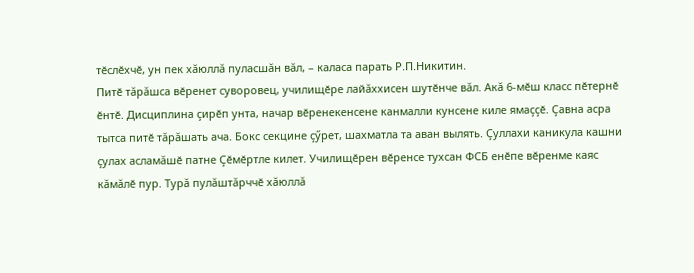тӗслӗхчӗ, ун пек хăюллă пуласшăн вăл, – каласа парать Р.П.Никитин.
Питӗ тăрăшса вӗренет суворовец, училищӗре лайăххисен шутӗнче вăл. Акă 6-мӗш класс пӗтернӗ ӗнтӗ. Дисциплина çирӗп унта, начар вӗренекенсене канмалли кунсене киле ямаççӗ. Çавна асра тытса питӗ тăрăшать ача. Бокс секцине çӳрет, шахматла та аван вылять. Çуллахи каникула кашни çулах асламăшӗ патне Çӗмӗртле килет. Училищӗрен вӗренсе тухсан ФСБ енӗпе вӗренме каяс кăмăлӗ пур. Турă пулăштăрччӗ хăюллă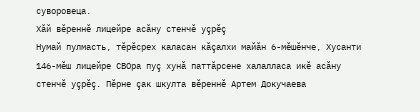суворовеца.
Хăй вӗреннӗ лицейре асăну стенчӗ уçрӗç
Нумай пулмасть, тӗрӗсрех каласан кăçалхи майăн 6-мӗшӗнче, Хусанти 146-мӗш лицейре СВОра пуç хунă паттăрсене халалласа икӗ асăну стенчӗ уçрӗç. Пӗрне çак шкулта вӗреннӗ Артем Докучаева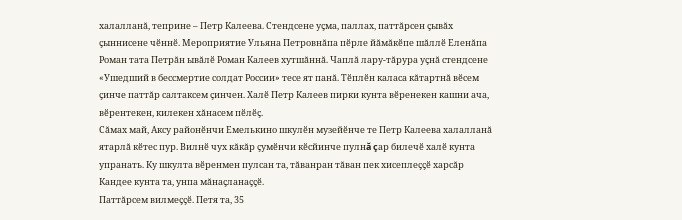халалланă, теприне – Петр Калеева. Стендсене уçма, паллах, паттăрсен çывăх çыннисене чӗннӗ. Мероприятие Ульяна Петровнăпа пӗрле йăмăкӗпе шăллӗ Еленăпа Роман тата Петрăн ывăлӗ Роман Калеев хутшăннă. Чаплă лару-тăрура уçнă стендсене «Ушедший в бессмертие солдат России» тесе ят панă. Тӗплӗн каласа кăтартнă вӗсем çинче паттăр салтаксем çинчен. Халӗ Петр Калеев пирки кунта вӗренекен кашни ача, вӗрентекен, килекен хăнасем пӗлӗç.
Сăмах май, Аксу районӗнчи Емелькино шкулӗн музейӗнче те Петр Калеева халалланă ятарлă кӗтес пур. Вилнӗ чух кăкăр çумӗнчи кӗсйинче пулнă çар билечӗ халӗ кунта упранать. Ку шкулта вӗренмен пулсан та, тăванран тăван пек хисеплеççӗ харсăр Кандее кунта та, унпа мăнаçланаççӗ.
Паттăрсем вилмеççӗ. Петя та, 35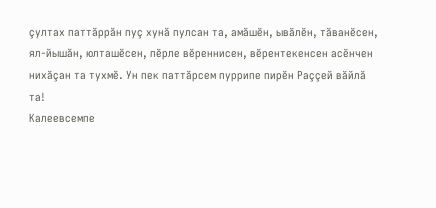çултах паттăррăн пуç хунă пулсан та, амăшӗн, ывăлӗн, тăванӗсен, ял-йышăн, юлташӗсен, пӗрле вӗреннисен, вӗрентекенсен асӗнчен нихăçан та тухмӗ. Ун пек паттăрсем пуррипе пирӗн Раççей вăйлă та!
Калеевсемпе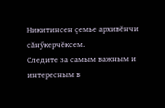Никитинсен çемье архивӗнчи сăнӳкерчӗксем.
Следите за самым важным и интересным в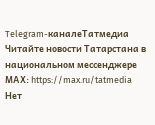Telegram-каналеТатмедиа
Читайте новости Татарстана в национальном мессенджере MАХ: https://max.ru/tatmedia
Нет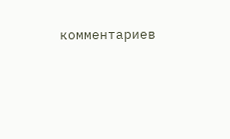комментариев